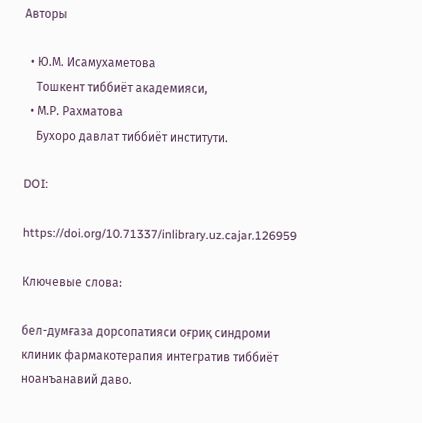Авторы

  • Ю.М. Исамухаметова
    Тошкент тиббиёт академияси,
  • М.Р. Рахматова
    Бухоро давлат тиббиёт институти.

DOI:

https://doi.org/10.71337/inlibrary.uz.cajar.126959

Ключевые слова:

бел-думғаза дорсопатияси оғриқ синдроми клиник фармакотерапия интегратив тиббиёт ноанъанавий даво.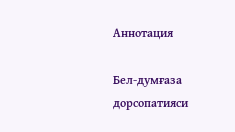Аннотация

Бел-думғаза дорсопатияси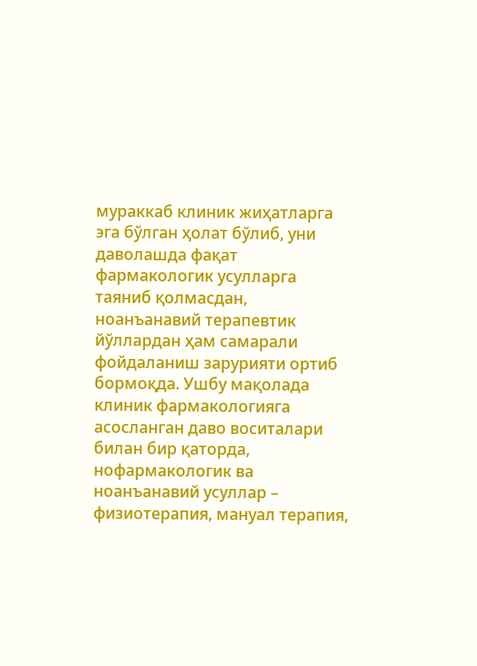мураккаб клиник жиҳатларга эга бўлган ҳолат бўлиб, уни даволашда фақат фармакологик усулларга таяниб қолмасдан, ноанъанавий терапевтик йўллардан ҳам самарали фойдаланиш зарурияти ортиб бормоқда. Ушбу мақолада клиник фармакологияга асосланган даво воситалари билан бир қаторда, нофармакологик ва ноанъанавий усуллар – физиотерапия, мануал терапия,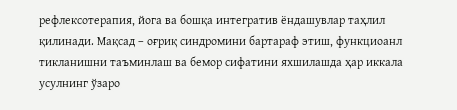рефлексотерапия, йога ва бошқа интегратив ёндашувлар таҳлил қилинади. Мақсад – оғриқ синдромини бартараф этиш, функциоанл тикланишни таъминлаш ва бемор сифатини яхшилашда ҳар иккала усулнинг ўзаро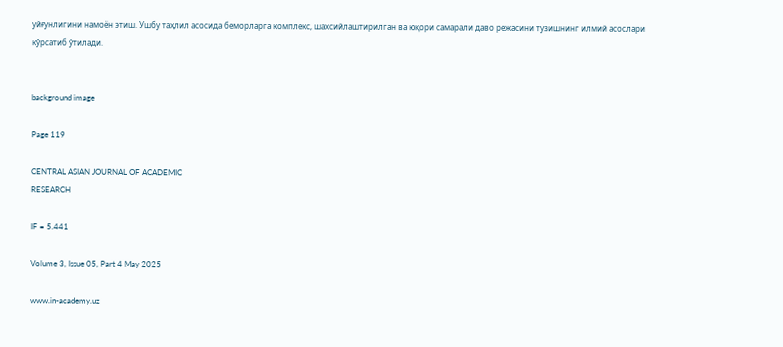уйғунлигини намоён этиш. Ушбу таҳлил асосида беморларга комплекс, шахсийлаштирилган ва юқори самарали даво режасини тузишнинг илмий асослари кўрсатиб ўтилади.


background image

Page 119

CENTRAL ASIAN JOURNAL OF ACADEMIC
RESEARCH

IF = 5.441

Volume 3, Issue 05, Part 4 May 2025

www.in-academy.uz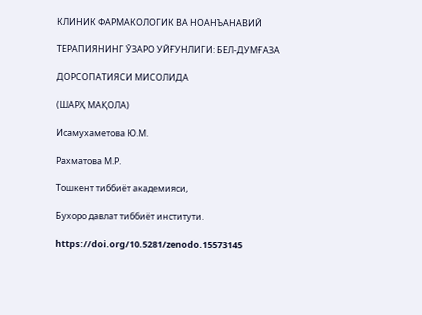КЛИНИК ФАРМАКОЛОГИК ВА НОАНЪАНАВИЙ

ТЕРАПИЯНИНГ ЎЗАРО УЙҒУНЛИГИ: БЕЛ-ДУМҒАЗА

ДОРСОПАТИЯСИ МИСОЛИДА

(ШАРҲ МАҚОЛА)

Исамухаметова Ю.М.

Рахматова М.Р.

Тошкент тиббиёт академияси,

Бухоро давлат тиббиёт институти.

https://doi.org/10.5281/zenodo.15573145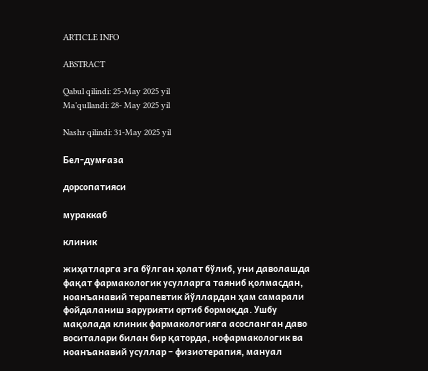ARTICLE INFO

ABSTRACT

Qabul qilindi: 25-May 2025 yil
Ma’qullandi: 28- May 2025 yil

Nashr qilindi: 31-May 2025 yil

Бел-думғаза

дорсопатияси

мураккаб

клиник

жиҳатларга эга бўлган ҳолат бўлиб, уни даволашда
фақат фармакологик усулларга таяниб қолмасдан,
ноанъанавий терапевтик йўллардан ҳам самарали
фойдаланиш зарурияти ортиб бормоқда. Ушбу
мақолада клиник фармакологияга асосланган даво
воситалари билан бир қаторда, нофармакологик ва
ноанъанавий усуллар – физиотерапия, мануал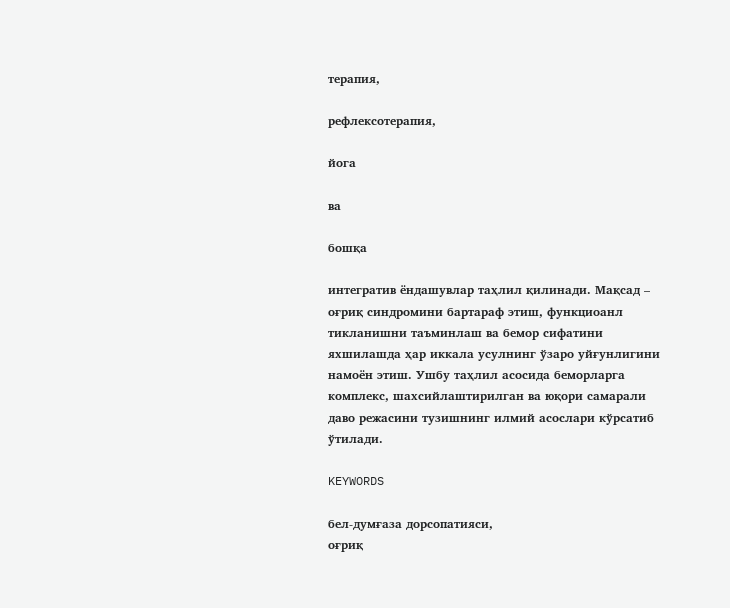терапия,

рефлексотерапия,

йога

ва

бошқа

интегратив ёндашувлар таҳлил қилинади. Мақсад –
оғриқ синдромини бартараф этиш, функциоанл
тикланишни таъминлаш ва бемор сифатини
яхшилашда ҳар иккала усулнинг ўзаро уйғунлигини
намоён этиш. Ушбу таҳлил асосида беморларга
комплекс, шахсийлаштирилган ва юқори самарали
даво режасини тузишнинг илмий асослари кўрсатиб
ўтилади.

KEYWORDS

бел-думғаза дорсопатияси,
оғриқ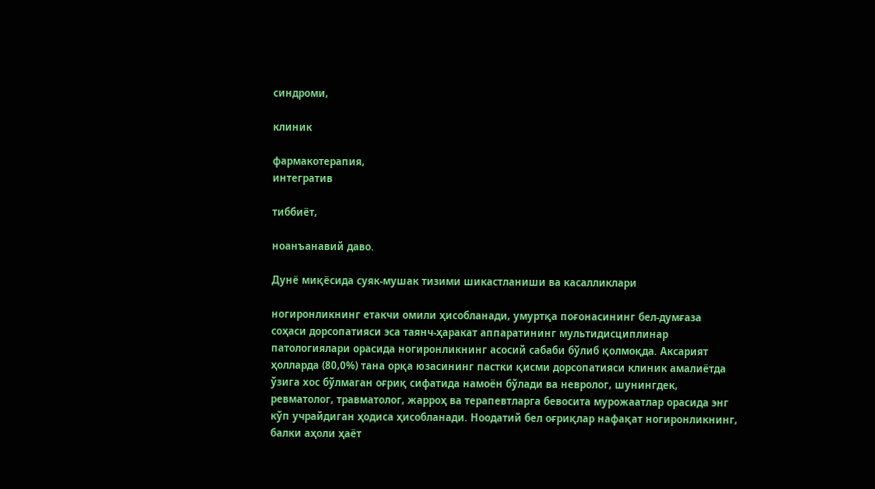синдроми,

клиник

фармакотерапия,
интегратив

тиббиёт,

ноанъанавий даво.

Дунё миқёсида суяк-мушак тизими шикастланиши ва касалликлари

ногиронликнинг етакчи омили ҳисобланади, умуртқа поғонасининг бел-думғаза
соҳаси дорсопатияси эса таянч-ҳаракат аппаратининг мультидисциплинар
патологиялари орасида ногиронликнинг асосий сабаби бўлиб қолмоқда. Аксарият
ҳолларда (80,0%) тана орқа юзасининг пастки қисми дорсопатияси клиник амалиётда
ўзига хос бўлмаган оғриқ сифатида намоён бўлади ва невролог, шунингдек,
ревматолог, травматолог, жарроҳ ва терапевтларга бевосита мурожаатлар орасида энг
кўп учрайдиган ҳодиса ҳисобланади. Ноодатий бел оғриқлар нафақат ногиронликнинг,
балки аҳоли ҳаёт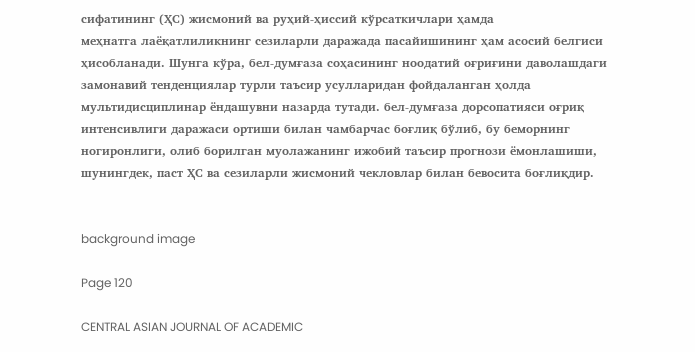сифатининг (ҲС) жисмоний ва руҳий-ҳиссий кўрсаткичлари ҳамда
меҳнатга лаёқатлиликнинг сезиларли даражада пасайишининг ҳам асосий белгиси
ҳисобланади. Шунга кўра, бел-думғаза соҳасининг ноодатий оғриғини даволашдаги
замонавий тенденциялар турли таъсир усулларидан фойдаланган ҳолда
мультидисциплинар ёндашувни назарда тутади. бел-думғаза дорсопатияси оғриқ
интенсивлиги даражаси ортиши билан чамбарчас боғлиқ бўлиб, бу беморнинг
ногиронлиги, олиб борилган муолажанинг ижобий таъсир прогнози ёмонлашиши,
шунингдек, паст ҲС ва сезиларли жисмоний чекловлар билан бевосита боғлиқдир.


background image

Page 120

CENTRAL ASIAN JOURNAL OF ACADEMIC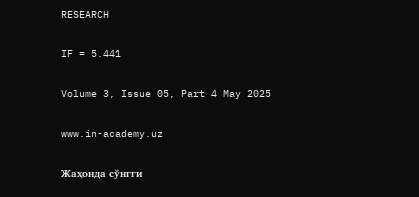RESEARCH

IF = 5.441

Volume 3, Issue 05, Part 4 May 2025

www.in-academy.uz

Жаҳонда сўнгги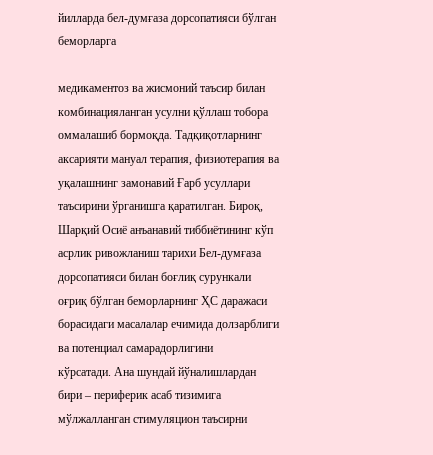йилларда бел-думғаза дорсопатияси бўлган беморларга

медикаментоз ва жисмоний таъсир билан комбинацияланган усулни қўллаш тобора
оммалашиб бормоқда. Тадқиқотларнинг аксарияти мануал терапия, физиотерапия ва
уқалашнинг замонавий Ғарб усуллари таъсирини ўрганишга қаратилган. Бироқ,
Шарқий Осиё анъанавий тиббиётининг кўп асрлик ривожланиш тарихи Бел-думғаза
дорсопатияси билан боғлиқ сурункали оғриқ бўлган беморларнинг ҲС даражаси
борасидаги масалалар ечимида долзарблиги ва потенциал самарадорлигини
кўрсатади. Ана шундай йўналишлардан бири – периферик асаб тизимига
мўлжалланган стимуляцион таъсирни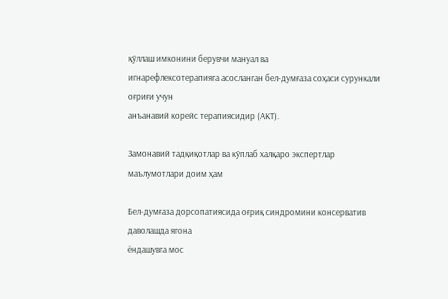қўллаш имконини берувчи мануал ва
игнарефлексотерапияга асосланган бел-думғаза соҳаси сурункали оғриғи учун
анъанавий корейс терапиясидир (АКТ).

Замонавий тадқиқотлар ва кўплаб халқаро экспертлар маълумотлари доим ҳам

Бел-думғаза дорсопатиясида оғриқ синдромини консерватив даволашда ягона
ёндашувга мос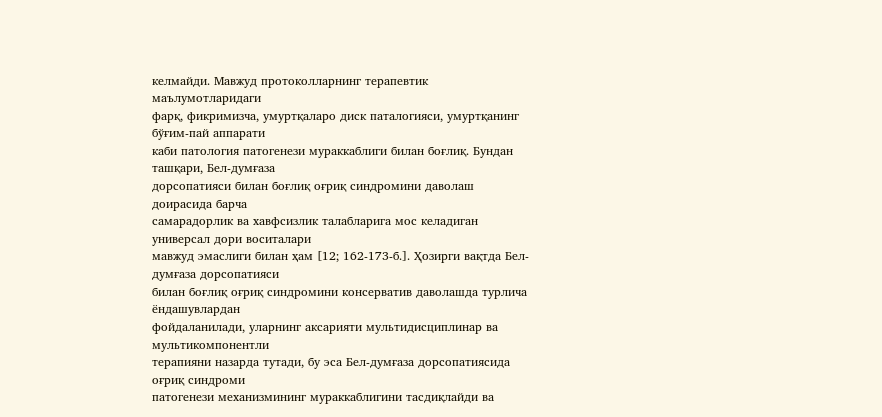келмайди. Мавжуд протоколларнинг терапевтик маълумотларидаги
фарқ, фикримизча, умуртқаларо диск паталогияси, умуртқанинг бўғим-пай аппарати
каби патология патогенези мураккаблиги билан боғлиқ. Бундан ташқари, Бел-думғаза
дорсопатияси билан боғлиқ оғриқ синдромини даволаш доирасида барча
самарадорлик ва хавфсизлик талабларига мос келадиган универсал дори воситалари
мавжуд эмаслиги билан ҳам [12; 162-173-б.]. Ҳозирги вақтда Бел-думғаза дорсопатияси
билан боғлиқ оғриқ синдромини консерватив даволашда турлича ёндашувлардан
фойдаланилади, уларнинг аксарияти мультидисциплинар ва мультикомпонентли
терапияни назарда тутади, бу эса Бел-думғаза дорсопатиясида оғриқ синдроми
патогенези механизмининг мураккаблигини тасдиқлайди ва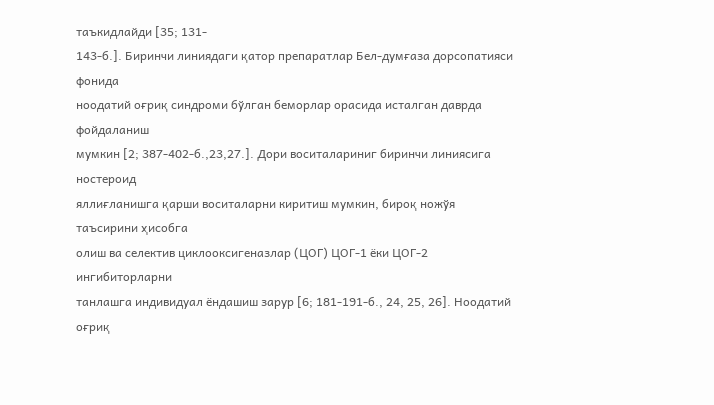таъкидлайди [35; 131-
143-б.]. Биринчи линиядаги қатор препаратлар Бел-думғаза дорсопатияси фонида
ноодатий оғриқ синдроми бўлган беморлар орасида исталган даврда фойдаланиш
мумкин [2; 387-402-б.,23,27.]. Дори воситалариниг биринчи линиясига ностероид
яллиғланишга қарши воситаларни киритиш мумкин, бироқ ножўя таъсирини ҳисобга
олиш ва селектив циклооксигеназлар (ЦОГ) ЦОГ-1 ёки ЦОГ-2 ингибиторларни
танлашга индивидуал ёндашиш зарур [6; 181-191-б., 24, 25, 26]. Ноодатий оғриқ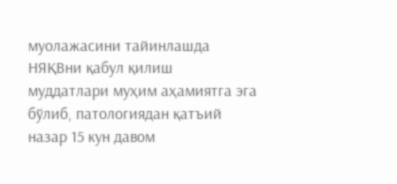муолажасини тайинлашда НЯҚВни қабул қилиш муддатлари муҳим аҳамиятга эга
бўлиб, патологиядан қатъий назар 15 кун давом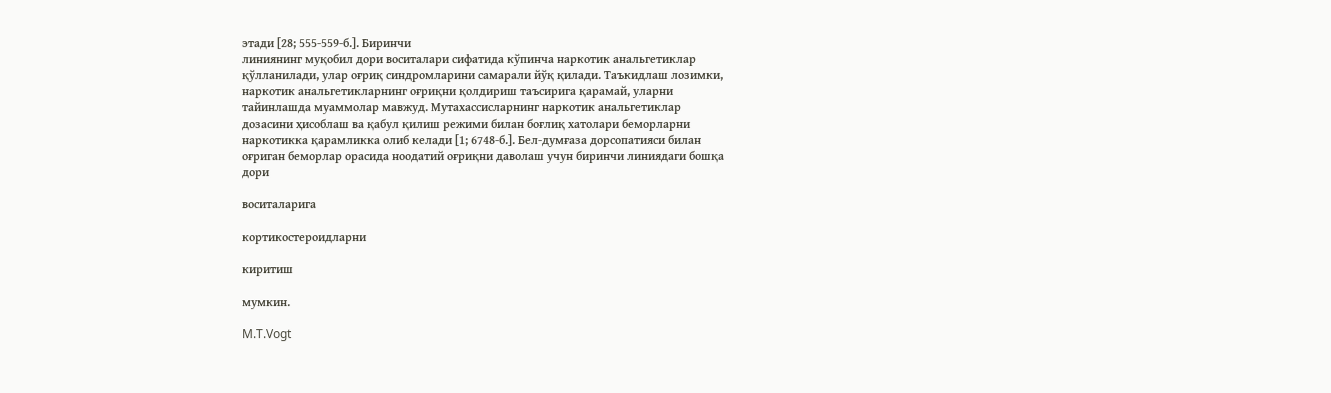этади [28; 555-559-б.]. Биринчи
линиянинг муқобил дори воситалари сифатида кўпинча наркотик анальгетиклар
қўлланилади, улар оғриқ синдромларини самарали йўқ қилади. Таъкидлаш лозимки,
наркотик анальгетикларнинг оғриқни қолдириш таъсирига қарамай, уларни
тайинлашда муаммолар мавжуд. Мутахассисларнинг наркотик анальгетиклар
дозасини ҳисоблаш ва қабул қилиш режими билан боғлиқ хатолари беморларни
наркотикка қарамликка олиб келади [1; 6748-б.]. Бел-думғаза дорсопатияси билан
оғриган беморлар орасида ноодатий оғриқни даволаш учун биринчи линиядаги бошқа
дори

воситаларига

кортикостероидларни

киритиш

мумкин.

M.T.Vogt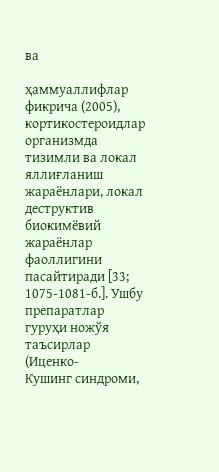ва

ҳаммуаллифлар фикрича (2005), кортикостероидлар организмда тизимли ва локал
яллиғланиш жараёнлари, локал деструктив биокимёвий жараёнлар фаоллигини
пасайтиради [33; 1075-1081-б.]. Ушбу препаратлар гуруҳи ножўя таъсирлар (Иценко-
Кушинг синдроми,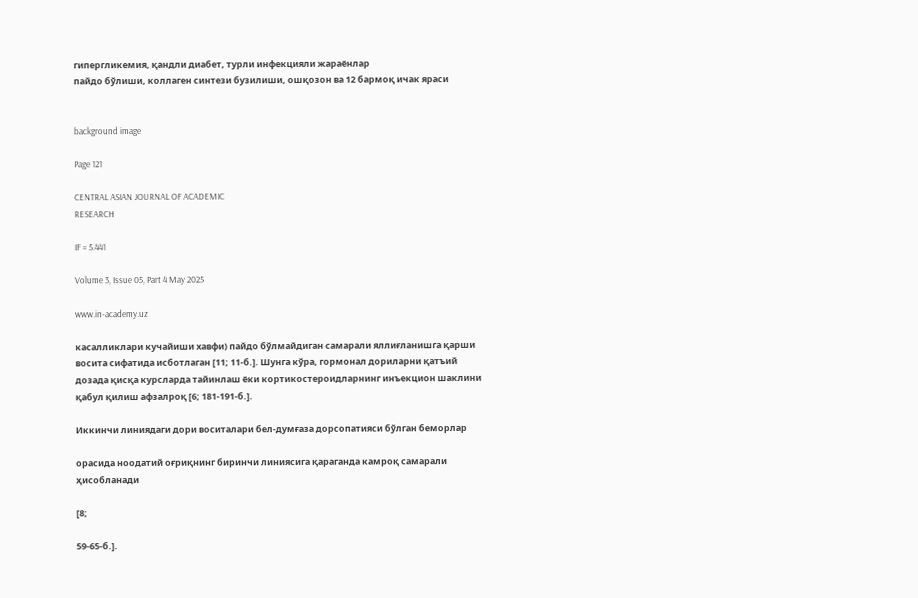гипергликемия, қандли диабет, турли инфекцияли жараёнлар
пайдо бўлиши, коллаген синтези бузилиши, ошқозон ва 12 бармоқ ичак яраси


background image

Page 121

CENTRAL ASIAN JOURNAL OF ACADEMIC
RESEARCH

IF = 5.441

Volume 3, Issue 05, Part 4 May 2025

www.in-academy.uz

касалликлари кучайиши хавфи) пайдо бўлмайдиган самарали яллиғланишга қарши
восита сифатида исботлаган [11; 11-б.]. Шунга кўра, гормонал дориларни қатъий
дозада қисқа курсларда тайинлаш ёки кортикостероидларнинг инъекцион шаклини
қабул қилиш афзалроқ [6; 181-191-б.].

Иккинчи линиядаги дори воситалари бел-думғаза дорсопатияси бўлган беморлар

орасида ноодатий оғриқнинг биринчи линиясига қараганда камроқ самарали
ҳисобланади

[8;

59-65-б.].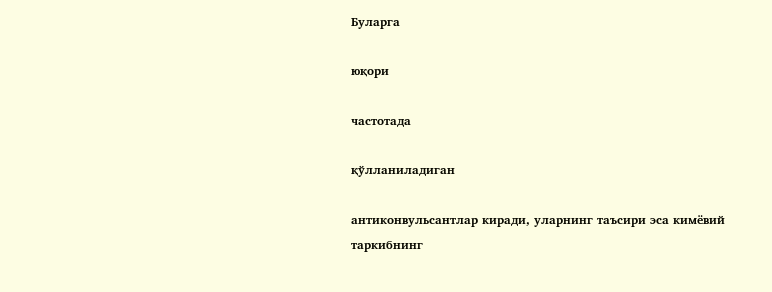Буларга

юқори

частотада

қўлланиладиган

антиконвульсантлар киради, уларнинг таъсири эса кимёвий таркибнинг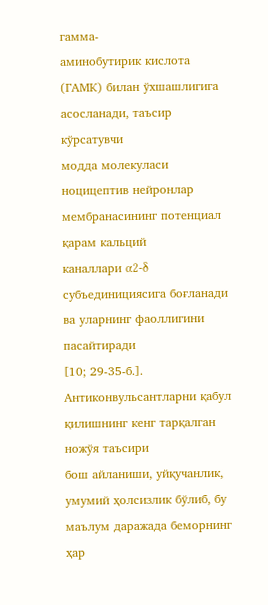гамма-
аминобутирик кислота (ГАМК) билан ўхшашлигига асосланади, таъсир кўрсатувчи
модда молекуласи ноцицептив нейронлар мембранасининг потенциал қарам кальций
каналлари α2-δ субъединициясига боғланади ва уларнинг фаоллигини пасайтиради
[10; 29-35-б.]. Антиконвульсантларни қабул қилишнинг кенг тарқалган ножўя таъсири
бош айланиши, уйқучанлик, умумий ҳолсизлик бўлиб, бу маълум даражада беморнинг
ҳар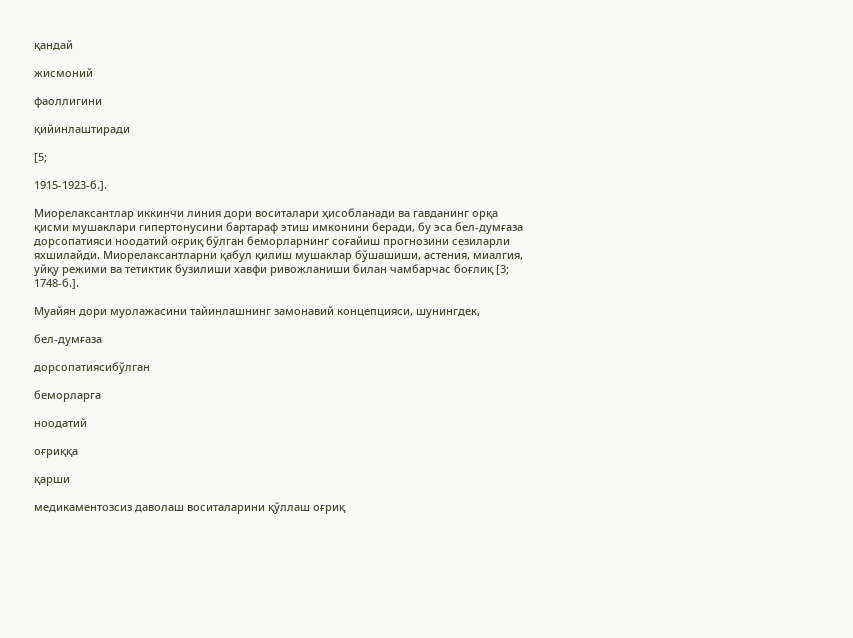қандай

жисмоний

фаоллигини

қийинлаштиради

[5;

1915-1923-б.].

Миорелаксантлар иккинчи линия дори воситалари ҳисобланади ва гавданинг орқа
қисми мушаклари гипертонусини бартараф этиш имконини беради, бу эса бел-думғаза
дорсопатияси ноодатий оғриқ бўлган беморларнинг соғайиш прогнозини сезиларли
яхшилайди. Миорелаксантларни қабул қилиш мушаклар бўшашиши, астения, миалгия,
уйқу режими ва тетиктик бузилиши хавфи ривожланиши билан чамбарчас боғлиқ [3;
1748-б.].

Муайян дори муолажасини тайинлашнинг замонавий концепцияси, шунингдек,

бел-думғаза

дорсопатиясибўлган

беморларга

ноодатий

оғриққа

қарши

медикаментозсиз даволаш воситаларини қўллаш оғриқ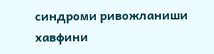синдроми ривожланиши
хавфини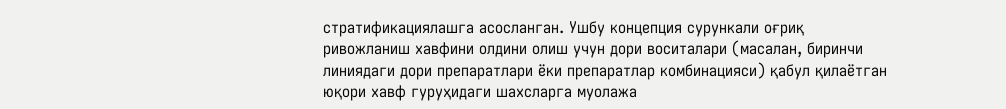стратификациялашга асосланган. Ушбу концепция сурункали оғриқ
ривожланиш хавфини олдини олиш учун дори воситалари (масалан, биринчи
линиядаги дори препаратлари ёки препаратлар комбинацияси) қабул қилаётган
юқори хавф гуруҳидаги шахсларга муолажа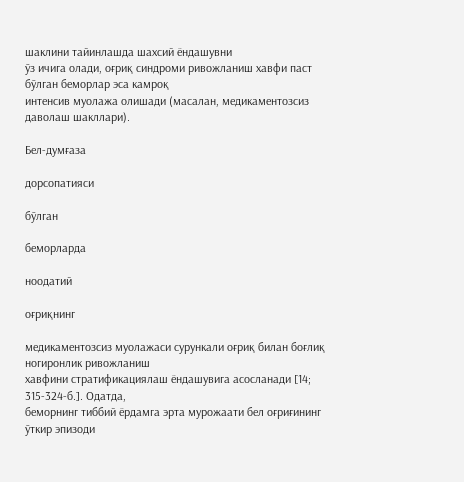шаклини тайинлашда шахсий ёндашувни
ўз ичига олади, оғриқ синдроми ривожланиш хавфи паст бўлган беморлар эса камроқ
интенсив муолажа олишади (масалан, медикаментозсиз даволаш шакллари).

Бел-думғаза

дорсопатияси

бўлган

беморларда

ноодатий

оғриқнинг

медикаментозсиз муолажаси сурункали оғриқ билан боғлиқ ногиронлик ривожланиш
хавфини стратификациялаш ёндашувига асосланади [14; 315-324-б.]. Одатда,
беморнинг тиббий ёрдамга эрта мурожаати бел оғриғининг ўткир эпизоди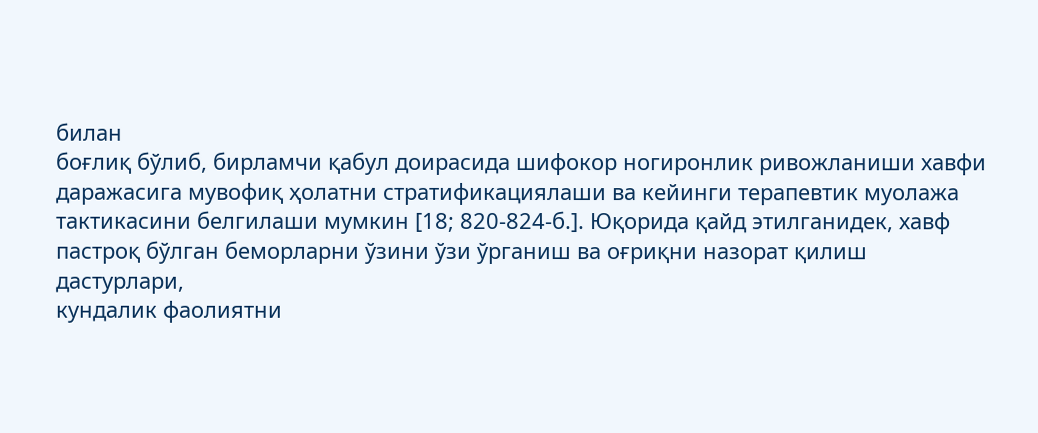билан
боғлиқ бўлиб, бирламчи қабул доирасида шифокор ногиронлик ривожланиши хавфи
даражасига мувофиқ ҳолатни стратификациялаши ва кейинги терапевтик муолажа
тактикасини белгилаши мумкин [18; 820-824-б.]. Юқорида қайд этилганидек, хавф
пастроқ бўлган беморларни ўзини ўзи ўрганиш ва оғриқни назорат қилиш дастурлари,
кундалик фаолиятни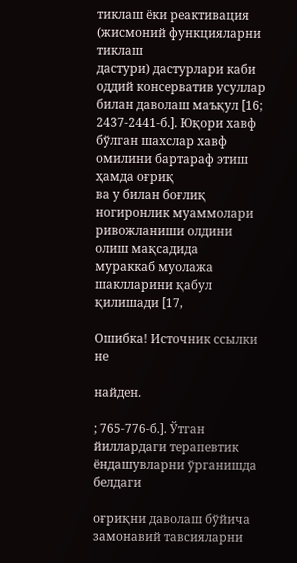тиклаш ёки реактивация (жисмоний функцияларни тиклаш
дастури) дастурлари каби оддий консерватив усуллар билан даволаш маъқул [16;
2437-2441-б.]. Юқори хавф бўлган шахслар хавф омилини бартараф этиш ҳамда оғриқ
ва у билан боғлиқ ногиронлик муаммолари ривожланиши олдини олиш мақсадида
мураккаб муолажа шаклларини қабул қилишади [17,

Ошибка! Источник ссылки не

найден.

; 765-776-б.]. Ўтган йиллардаги терапевтик ёндашувларни ўрганишда белдаги

оғриқни даволаш бўйича замонавий тавсияларни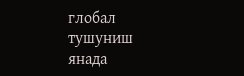глобал тушуниш янада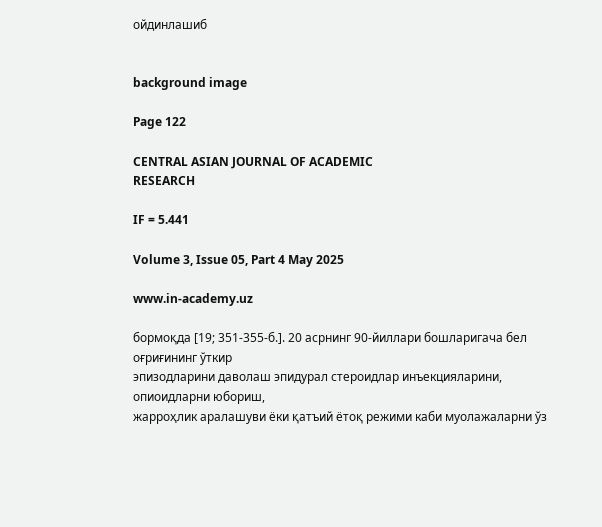ойдинлашиб


background image

Page 122

CENTRAL ASIAN JOURNAL OF ACADEMIC
RESEARCH

IF = 5.441

Volume 3, Issue 05, Part 4 May 2025

www.in-academy.uz

бормоқда [19; 351-355-б.]. 20 асрнинг 90-йиллари бошларигача бел оғриғининг ўткир
эпизодларини даволаш эпидурал стероидлар инъекцияларини, опиоидларни юбориш,
жарроҳлик аралашуви ёки қатъий ётоқ режими каби муолажаларни ўз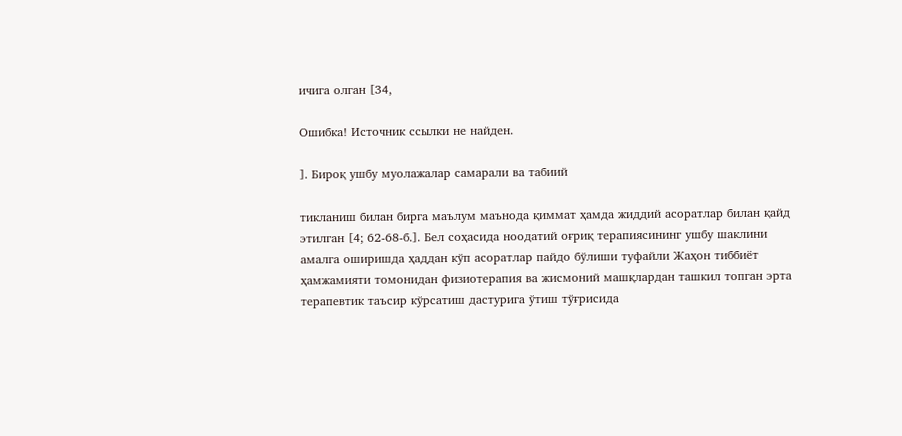ичига олган [34,

Ошибка! Источник ссылки не найден.

]. Бироқ ушбу муолажалар самарали ва табиий

тикланиш билан бирга маълум маънода қиммат ҳамда жиддий асоратлар билан қайд
этилган [4; 62-68-б.]. Бел соҳасида ноодатий оғриқ терапиясининг ушбу шаклини
амалга оширишда ҳаддан кўп асоратлар пайдо бўлиши туфайли Жаҳон тиббиёт
ҳамжамияти томонидан физиотерапия ва жисмоний машқлардан ташкил топган эрта
терапевтик таъсир кўрсатиш дастурига ўтиш тўғрисида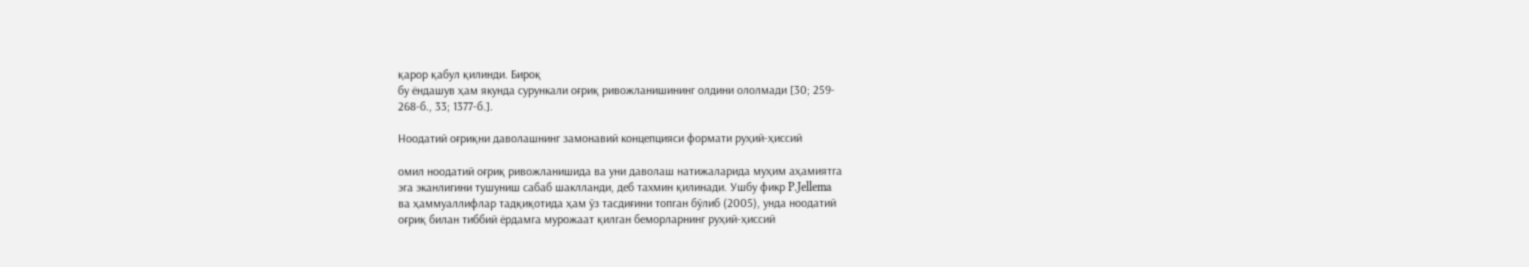қарор қабул қилинди. Бироқ
бу ёндашув ҳам якунда сурункали оғриқ ривожланишининг олдини ололмади [30; 259-
268-б., 33; 1377-б.].

Ноодатий оғриқни даволашнинг замонавий концепцияси формати руҳий-ҳиссий

омил ноодатий оғриқ ривожланишида ва уни даволаш натижаларида муҳим аҳамиятга
эга эканлигини тушуниш сабаб шаклланди, деб тахмин қилинади. Ушбу фикр P.Jellema
ва ҳаммуаллифлар тадқиқотида ҳам ўз тасдиғини топган бўлиб (2005), унда ноодатий
оғриқ билан тиббий ёрдамга мурожаат қилган беморларнинг руҳий-ҳиссий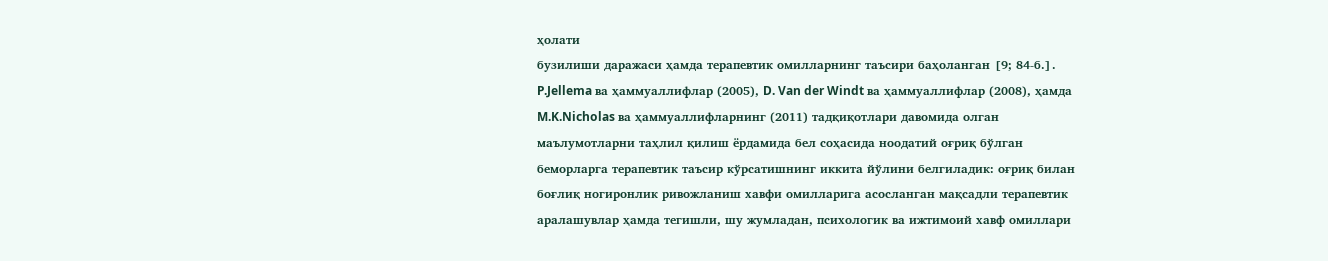ҳолати
бузилиши даражаси ҳамда терапевтик омилларнинг таъсири баҳоланган [9; 84-б.].
P.Jellema ва ҳаммуаллифлар (2005), D. Van der Windt ва ҳаммуаллифлар (2008), ҳамда
M.K.Nicholas ва ҳаммуаллифларнинг (2011) тадқиқотлари давомида олган
маълумотларни таҳлил қилиш ёрдамида бел соҳасида ноодатий оғриқ бўлган
беморларга терапевтик таъсир кўрсатишнинг иккита йўлини белгиладик: оғриқ билан
боғлиқ ногиронлик ривожланиш хавфи омилларига асосланган мақсадли терапевтик
аралашувлар ҳамда тегишли, шу жумладан, психологик ва ижтимоий хавф омиллари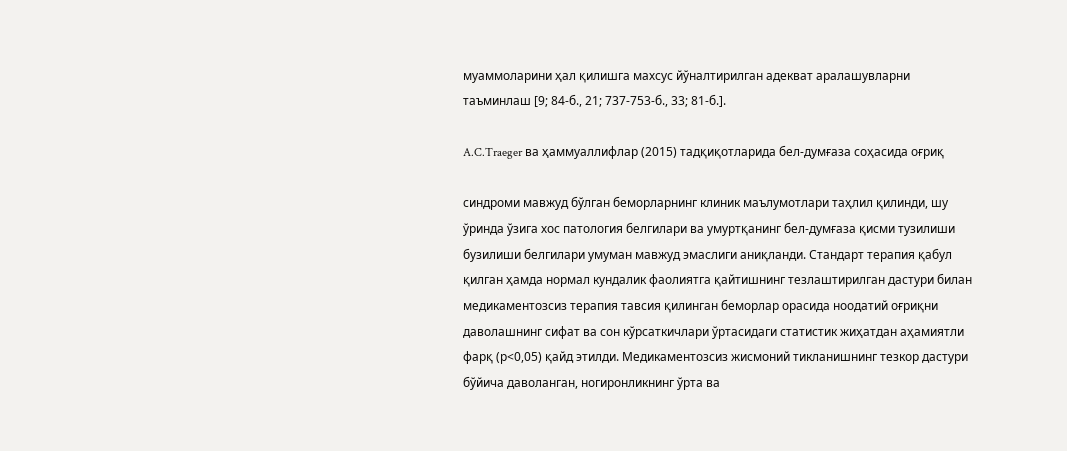муаммоларини ҳал қилишга махсус йўналтирилган адекват аралашувларни
таъминлаш [9; 84-б., 21; 737-753-б., 33; 81-б.].

A.C.Traeger ва ҳаммуаллифлар (2015) тадқиқотларида бел-думғаза соҳасида оғриқ

синдроми мавжуд бўлган беморларнинг клиник маълумотлари таҳлил қилинди, шу
ўринда ўзига хос патология белгилари ва умуртқанинг бел-думғаза қисми тузилиши
бузилиши белгилари умуман мавжуд эмаслиги аниқланди. Стандарт терапия қабул
қилган ҳамда нормал кундалик фаолиятга қайтишнинг тезлаштирилган дастури билан
медикаментозсиз терапия тавсия қилинган беморлар орасида ноодатий оғриқни
даволашнинг сифат ва сон кўрсаткичлари ўртасидаги статистик жиҳатдан аҳамиятли
фарқ (р<0,05) қайд этилди. Медикаментозсиз жисмоний тикланишнинг тезкор дастури
бўйича даволанган, ногиронликнинг ўрта ва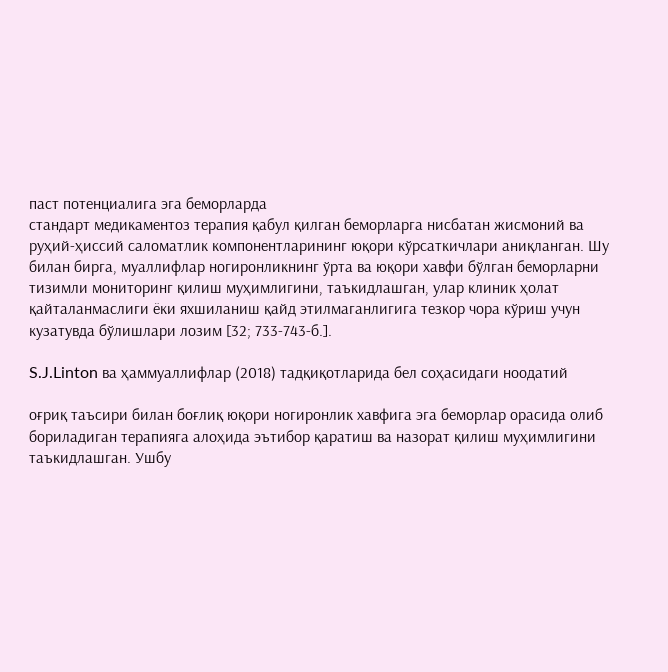паст потенциалига эга беморларда
стандарт медикаментоз терапия қабул қилган беморларга нисбатан жисмоний ва
руҳий-ҳиссий саломатлик компонентларининг юқори кўрсаткичлари аниқланган. Шу
билан бирга, муаллифлар ногиронликнинг ўрта ва юқори хавфи бўлган беморларни
тизимли мониторинг қилиш муҳимлигини, таъкидлашган, улар клиник ҳолат
қайталанмаслиги ёки яхшиланиш қайд этилмаганлигига тезкор чора кўриш учун
кузатувда бўлишлари лозим [32; 733-743-б.].

S.J.Linton ва ҳаммуаллифлар (2018) тадқиқотларида бел соҳасидаги ноодатий

оғриқ таъсири билан боғлиқ юқори ногиронлик хавфига эга беморлар орасида олиб
бориладиган терапияга алоҳида эътибор қаратиш ва назорат қилиш муҳимлигини
таъкидлашган. Ушбу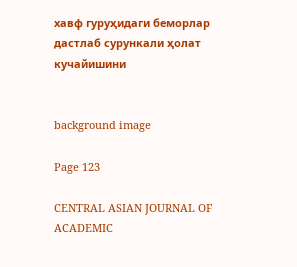хавф гуруҳидаги беморлар дастлаб сурункали ҳолат кучайишини


background image

Page 123

CENTRAL ASIAN JOURNAL OF ACADEMIC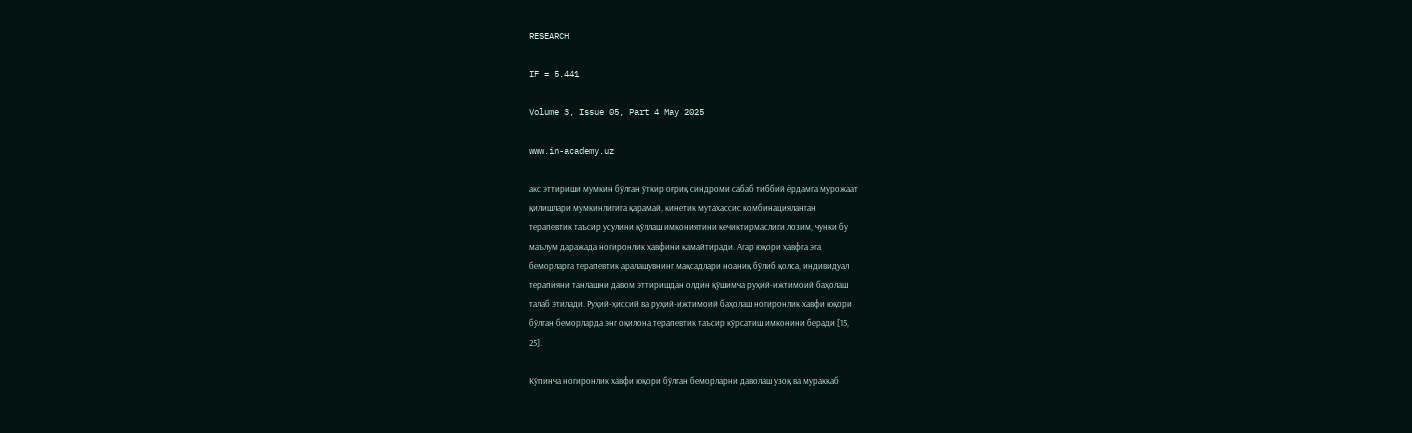RESEARCH

IF = 5.441

Volume 3, Issue 05, Part 4 May 2025

www.in-academy.uz

акс эттириши мумкин бўлган ўткир оғриқ синдроми сабаб тиббий ёрдамга мурожаат
қилишлари мумкинлигига қарамай, кинетик мутахассис комбинацияланган
терапевтик таъсир усулини қўллаш имкониятини кечиктирмаслиги лозим, чунки бу
маълум даражада ногиронлик хавфини камайтиради. Агар юқори хавфга эга
беморларга терапевтик аралашувнинг мақсадлари ноаниқ бўлиб қолса, индивидуал
терапияни танлашни давом эттиришдан олдин қўшимча руҳий-ижтимоий баҳолаш
талаб этилади. Руҳий-ҳиссий ва руҳий-ижтимоий баҳолаш ногиронлик хавфи юқори
бўлган беморларда энг оқилона терапевтик таъсир кўрсатиш имконини беради [15,
25].

Кўпинча ногиронлик хавфи юқори бўлган беморларни даволаш узоқ ва мураккаб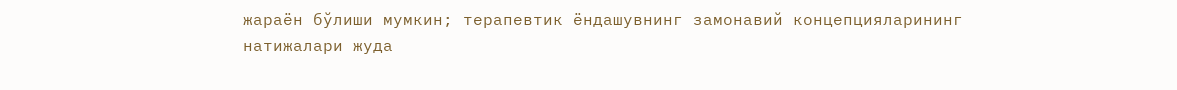жараён бўлиши мумкин; терапевтик ёндашувнинг замонавий концепцияларининг
натижалари жуда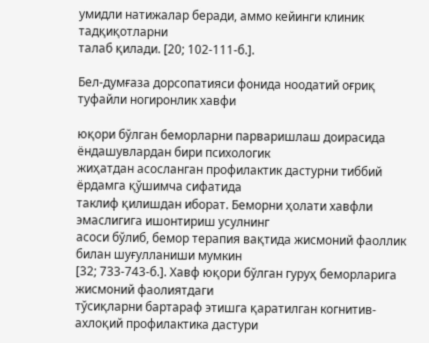умидли натижалар беради, аммо кейинги клиник тадқиқотларни
талаб қилади. [20; 102-111-б.].

Бел-думғаза дорсопатияси фонида ноодатий оғриқ туфайли ногиронлик хавфи

юқори бўлган беморларни парваришлаш доирасида ёндашувлардан бири психологик
жиҳатдан асосланган профилактик дастурни тиббий ёрдамга қўшимча сифатида
таклиф қилишдан иборат. Беморни ҳолати хавфли эмаслигига ишонтириш усулнинг
асоси бўлиб, бемор терапия вақтида жисмоний фаоллик билан шуғулланиши мумкин
[32; 733-743-б.]. Хавф юқори бўлган гуруҳ беморларига жисмоний фаолиятдаги
тўсиқларни бартараф этишга қаратилган когнитив-ахлоқий профилактика дастури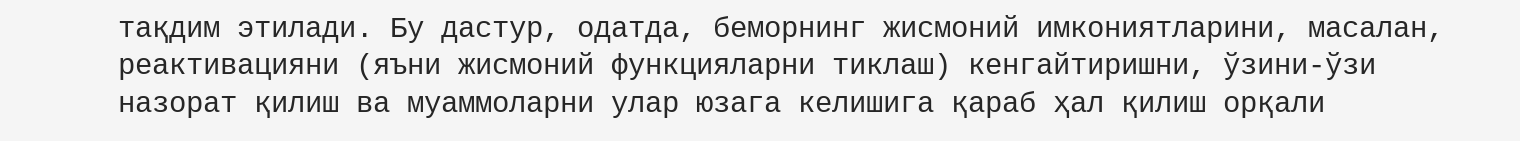тақдим этилади. Бу дастур, одатда, беморнинг жисмоний имкониятларини, масалан,
реактивацияни (яъни жисмоний функцияларни тиклаш) кенгайтиришни, ўзини-ўзи
назорат қилиш ва муаммоларни улар юзага келишига қараб ҳал қилиш орқали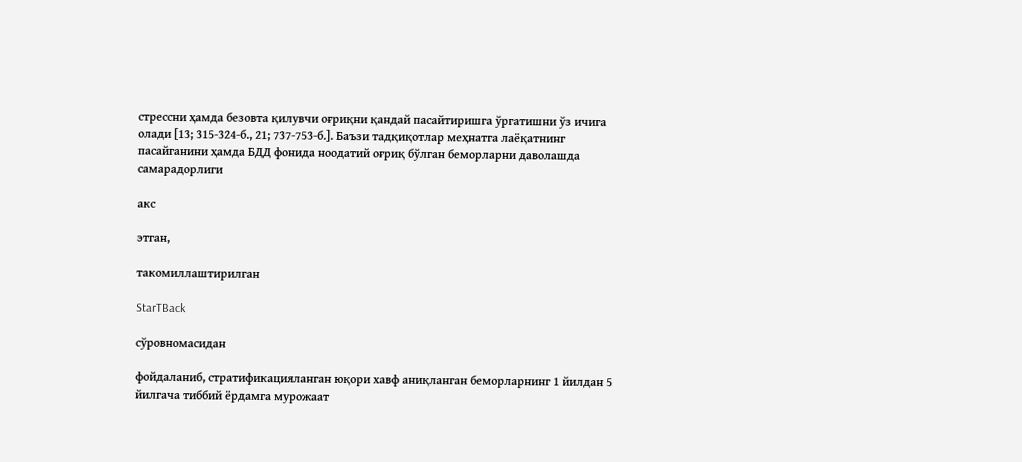стрессни ҳамда безовта қилувчи оғриқни қандай пасайтиришга ўргатишни ўз ичига
олади [13; 315-324-б., 21; 737-753-б.]. Баъзи тадқиқотлар меҳнатга лаёқатнинг
пасайганини ҳамда БДД фонида ноодатий оғриқ бўлган беморларни даволашда
самарадорлиги

акс

этган,

такомиллаштирилган

StarTBack

сўровномасидан

фойдаланиб, стратификацияланган юқори хавф аниқланган беморларнинг 1 йилдан 5
йилгача тиббий ёрдамга мурожаат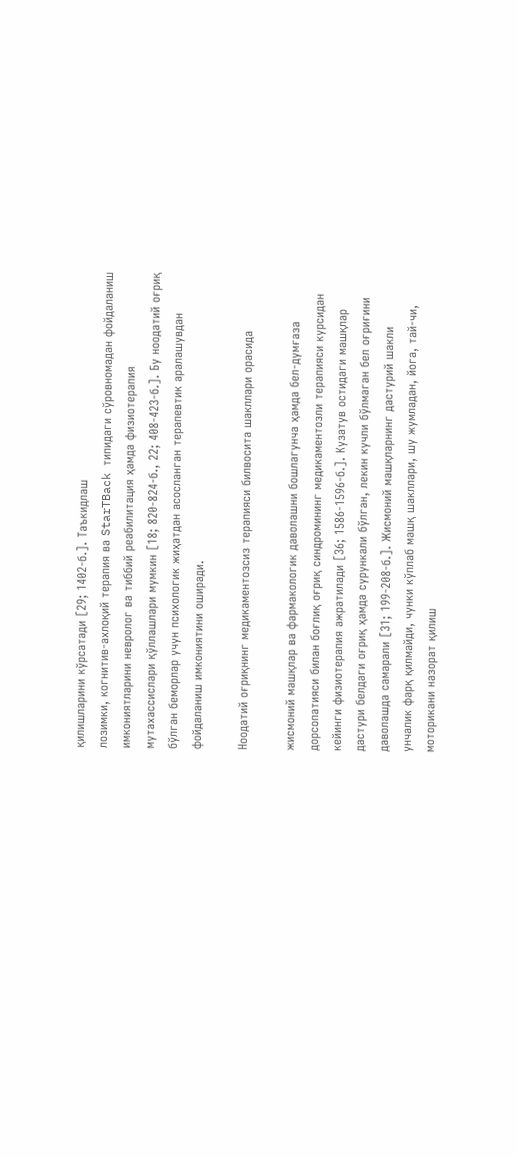қилишларини кўрсатади [29; 1402-б.]. Таъкидлаш
лозимки, когнитив-ахлоқий терапия ва StarTBack типидаги сўровномадан фойдаланиш
имкониятларини невролог ва тиббий реабилитация ҳамда физиотерапия
мутахассислари қўллашлари мумкин [18; 820-824-б., 22; 408-423-б.]. Бу ноодатий оғриқ
бўлган беморлар учун психологик жиҳатдан асосланган терапевтик аралашувдан
фойдаланиш имкониятини оширади.

Ноодатий оғриқнинг медикаментозсиз терапияси билвосита шакллари орасида

жисмоний машқлар ва фармакологик даволашни бошлагунча ҳамда бел-думғаза
дорсопатияси билан боғлиқ оғриқ синдромининг медикаментозли терапияси курсидан
кейинги физиотерапия ажратилади [36; 1586-1596-б.]. Кузатув остидаги машқлар
дастури белдаги оғриқ ҳамда сурункали бўлган, лекин кучли бўлмаган бел оғриғини
даволашда самарали [31; 199-208-б.]. Жисмоний машқларнинг дастурий шакли
унчалик фарқ қилмайди, чунки кўплаб машқ шакллари, шу жумладан, йога, тай-чи,
моторикани назорат қилиш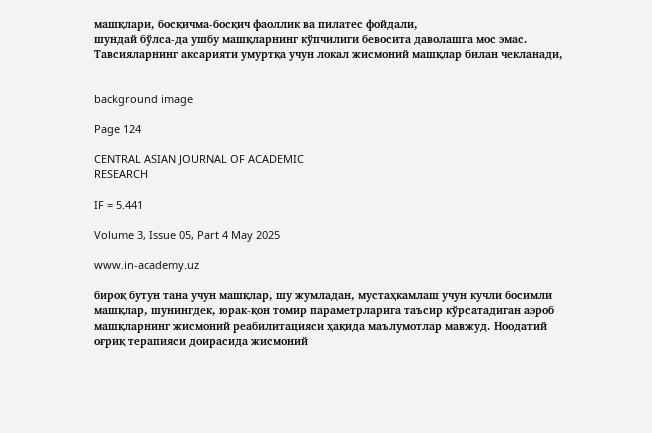машқлари, босқичма-босқич фаоллик ва пилатес фойдали,
шундай бўлса-да ушбу машқларнинг кўпчилиги бевосита даволашга мос эмас.
Тавсияларнинг аксарияти умуртқа учун локал жисмоний машқлар билан чекланади,


background image

Page 124

CENTRAL ASIAN JOURNAL OF ACADEMIC
RESEARCH

IF = 5.441

Volume 3, Issue 05, Part 4 May 2025

www.in-academy.uz

бироқ бутун тана учун машқлар, шу жумладан, мустаҳкамлаш учун кучли босимли
машқлар, шунингдек, юрак-қон томир параметрларига таъсир кўрсатадиган аэроб
машқларнинг жисмоний реабилитацияси ҳақида маълумотлар мавжуд. Ноодатий
оғриқ терапияси доирасида жисмоний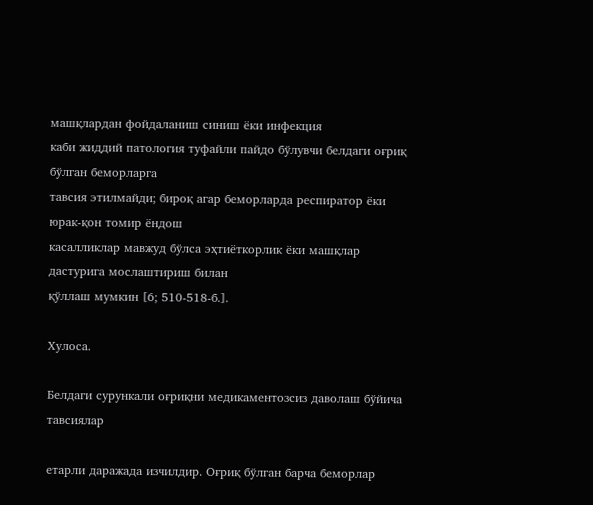машқлардан фойдаланиш синиш ёки инфекция
каби жиддий патология туфайли пайдо бўлувчи белдаги оғриқ бўлган беморларга
тавсия этилмайди; бироқ агар беморларда респиратор ёки юрак-қон томир ёндош
касалликлар мавжуд бўлса эҳтиёткорлик ёки машқлар дастурига мослаштириш билан
қўллаш мумкин [6; 510-518-б.].

Хулоса.

Белдаги сурункали оғриқни медикаментозсиз даволаш бўйича тавсиялар

етарли даражада изчилдир. Оғриқ бўлган барча беморлар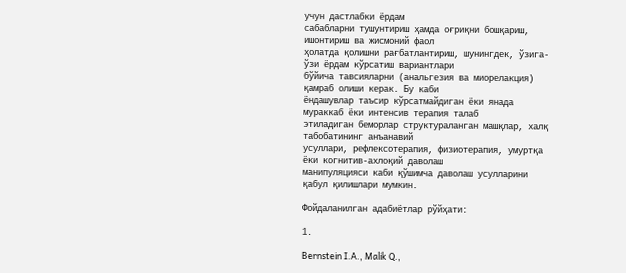учун дастлабки ёрдам
сабабларни тушунтириш ҳамда оғриқни бошқариш, ишонтириш ва жисмоний фаол
ҳолатда қолишни рағбатлантириш, шунингдек, ўзига-ўзи ёрдам кўрсатиш вариантлари
бўйича тавсияларни (анальгезия ва миорелакция) қамраб олиши керак. Бу каби
ёндашувлар таъсир кўрсатмайдиган ёки янада мураккаб ёки интенсив терапия талаб
этиладиган беморлар структураланган машқлар, халқ табобатининг анъанавий
усуллари, рефлексотерапия, физиотерапия, умуртқа ёки когнитив-ахлоқий даволаш
манипуляцияси каби қўшимча даволаш усулларини қабул қилишлари мумкин.

Фойдаланилган адабиётлар рўйҳати:

1.

Bernstein I.A., Malik Q.,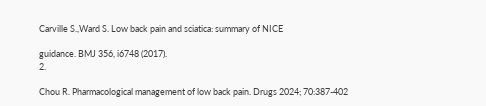Carville S.,Ward S. Low back pain and sciatica: summary of NICE

guidance. BMJ 356, i6748 (2017).
2.

Chou R. Pharmacological management of low back pain. Drugs 2024; 70:387-402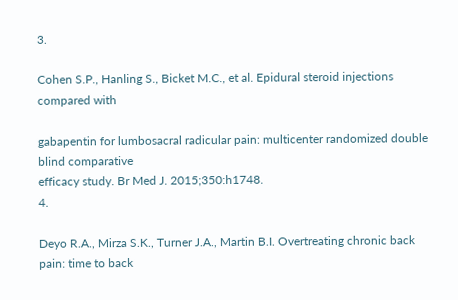3.

Cohen S.P., Hanling S., Bicket M.C., et al. Epidural steroid injections compared with

gabapentin for lumbosacral radicular pain: multicenter randomized double blind comparative
efficacy study. Br Med J. 2015;350:h1748.
4.

Deyo R.A., Mirza S.K., Turner J.A., Martin B.I. Overtreating chronic back pain: time to back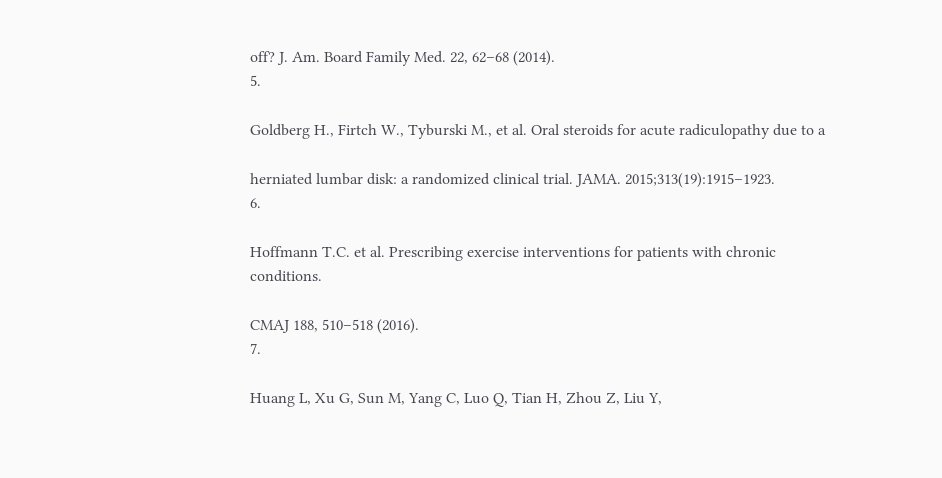off? J. Am. Board Family Med. 22, 62–68 (2014).
5.

Goldberg H., Firtch W., Tyburski M., et al. Oral steroids for acute radiculopathy due to a

herniated lumbar disk: a randomized clinical trial. JAMA. 2015;313(19):1915–1923.
6.

Hoffmann T.C. et al. Prescribing exercise interventions for patients with chronic conditions.

CMAJ 188, 510–518 (2016).
7.

Huang L, Xu G, Sun M, Yang C, Luo Q, Tian H, Zhou Z, Liu Y,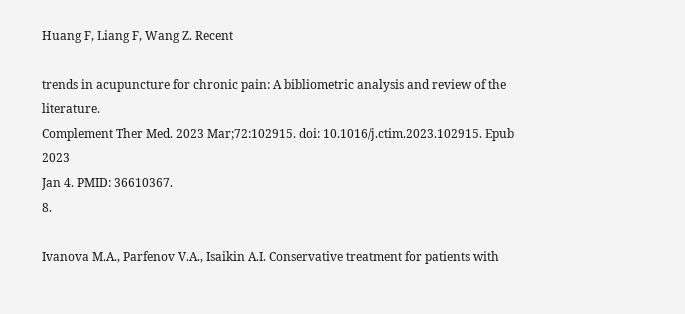Huang F, Liang F, Wang Z. Recent

trends in acupuncture for chronic pain: A bibliometric analysis and review of the literature.
Complement Ther Med. 2023 Mar;72:102915. doi: 10.1016/j.ctim.2023.102915. Epub 2023
Jan 4. PMID: 36610367.
8.

Ivanova M.A., Parfenov V.A., Isaikin A.I. Conservative treatment for patients with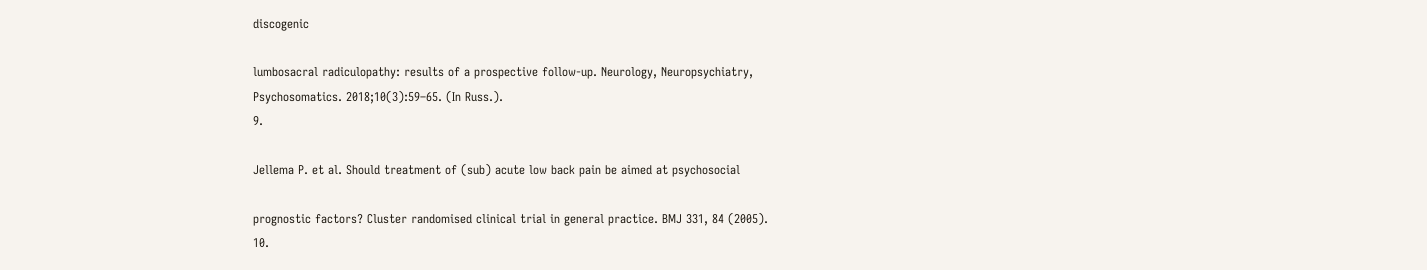discogenic

lumbosacral radiculopathy: results of a prospective follow-up. Neurology, Neuropsychiatry,
Psychosomatics. 2018;10(3):59–65. (In Russ.).
9.

Jellema P. et al. Should treatment of (sub) acute low back pain be aimed at psychosocial

prognostic factors? Cluster randomised clinical trial in general practice. BMJ 331, 84 (2005).
10.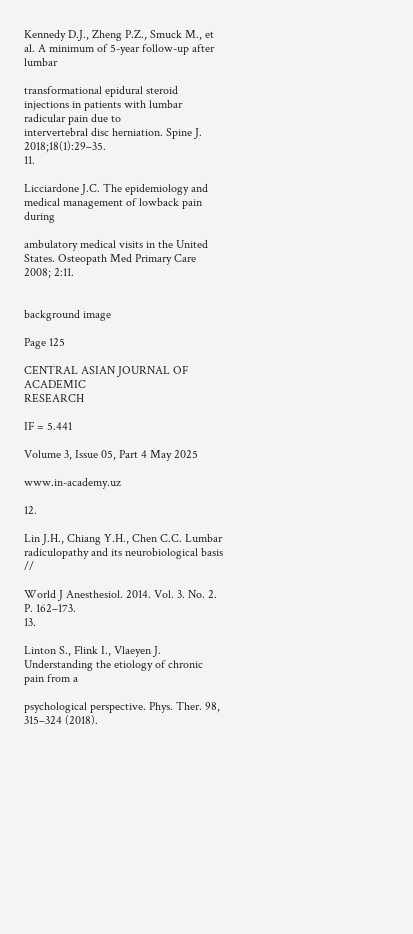Kennedy D.J., Zheng P.Z., Smuck M., et al. A minimum of 5-year follow-up after lumbar

transformational epidural steroid injections in patients with lumbar radicular pain due to
intervertebral disc herniation. Spine J. 2018;18(1):29–35.
11.

Licciardone J.C. The epidemiology and medical management of lowback pain during

ambulatory medical visits in the United States. Osteopath Med Primary Care 2008; 2:11.


background image

Page 125

CENTRAL ASIAN JOURNAL OF ACADEMIC
RESEARCH

IF = 5.441

Volume 3, Issue 05, Part 4 May 2025

www.in-academy.uz

12.

Lin J.H., Chiang Y.H., Chen C.C. Lumbar radiculopathy and its neurobiological basis //

World J Anesthesiol. 2014. Vol. 3. No. 2. P. 162–173.
13.

Linton S., Flink I., Vlaeyen J. Understanding the etiology of chronic pain from a

psychological perspective. Phys. Ther. 98, 315–324 (2018).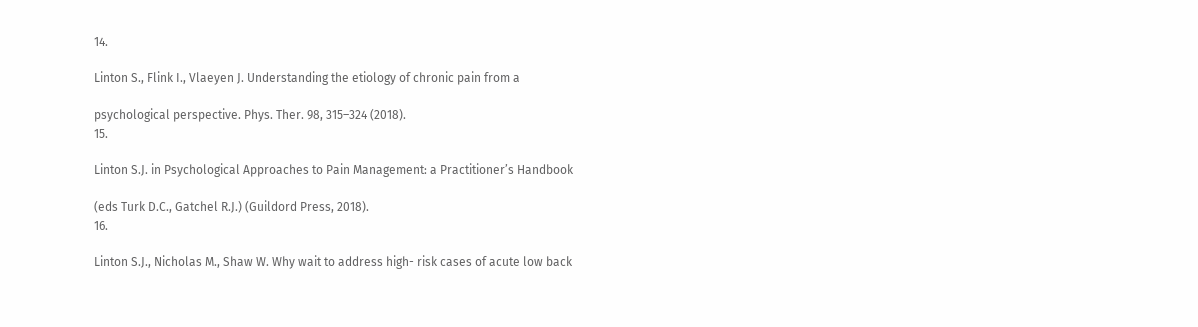14.

Linton S., Flink I., Vlaeyen J. Understanding the etiology of chronic pain from a

psychological perspective. Phys. Ther. 98, 315–324 (2018).
15.

Linton S.J. in Psychological Approaches to Pain Management: a Practitioner’s Handbook

(eds Turk D.C., Gatchel R.J.) (Guildord Press, 2018).
16.

Linton S.J., Nicholas M., Shaw W. Why wait to address high- risk cases of acute low back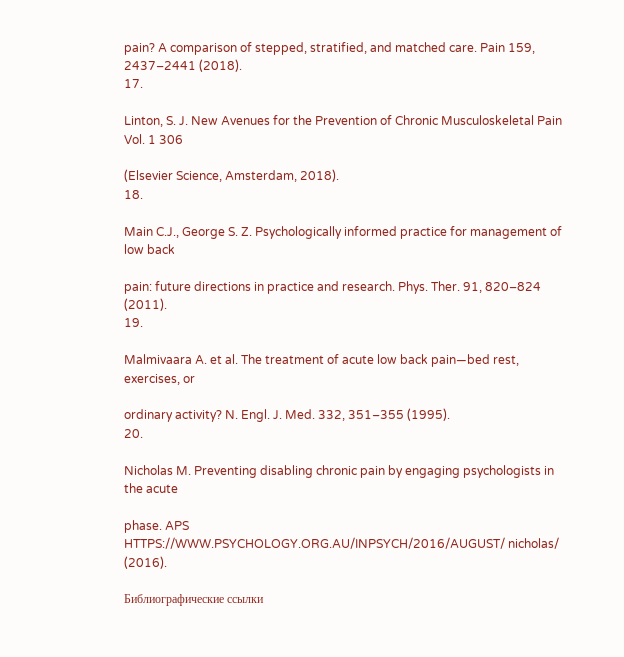pain? A comparison of stepped, stratified, and matched care. Pain 159, 2437–2441 (2018).
17.

Linton, S. J. New Avenues for the Prevention of Chronic Musculoskeletal Pain Vol. 1 306

(Elsevier Science, Amsterdam, 2018).
18.

Main C.J., George S. Z. Psychologically informed practice for management of low back

pain: future directions in practice and research. Phys. Ther. 91, 820–824 (2011).
19.

Malmivaara A. et al. The treatment of acute low back pain—bed rest, exercises, or

ordinary activity? N. Engl. J. Med. 332, 351–355 (1995).
20.

Nicholas M. Preventing disabling chronic pain by engaging psychologists in the acute

phase. APS HTTPS://WWW.PSYCHOLOGY.ORG.AU/INPSYCH/2016/AUGUST/ nicholas/
(2016).

Библиографические ссылки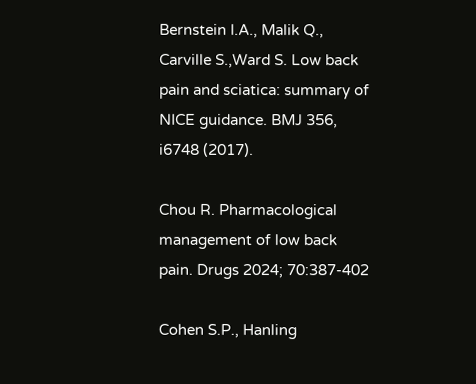Bernstein I.A., Malik Q., Carville S.,Ward S. Low back pain and sciatica: summary of NICE guidance. BMJ 356, i6748 (2017).

Chou R. Pharmacological management of low back pain. Drugs 2024; 70:387-402

Cohen S.P., Hanling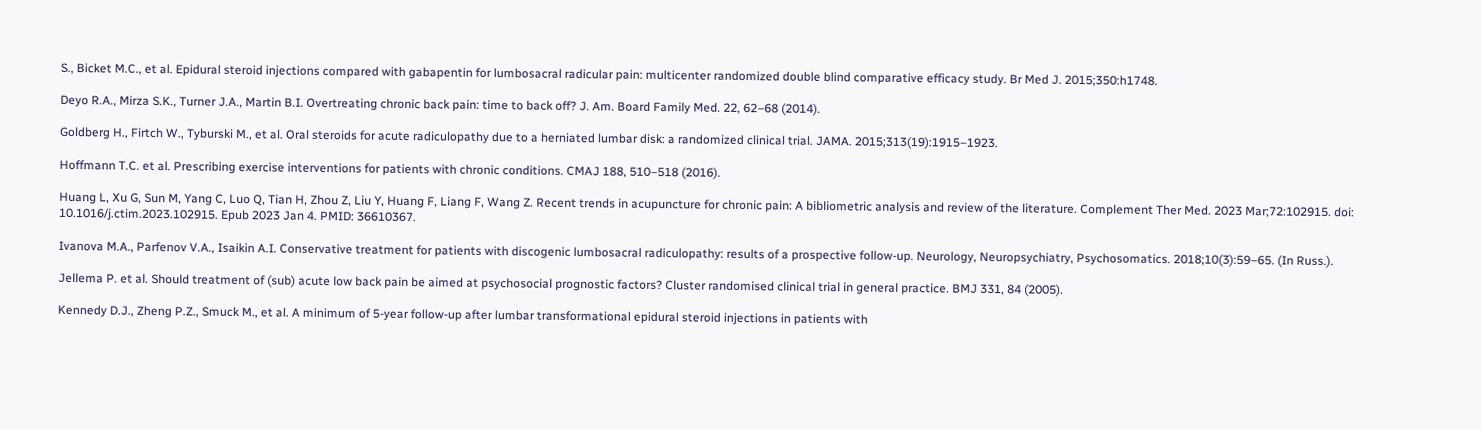S., Bicket M.C., et al. Epidural steroid injections compared with gabapentin for lumbosacral radicular pain: multicenter randomized double blind comparative efficacy study. Br Med J. 2015;350:h1748.

Deyo R.A., Mirza S.K., Turner J.A., Martin B.I. Overtreating chronic back pain: time to back off? J. Am. Board Family Med. 22, 62–68 (2014).

Goldberg H., Firtch W., Tyburski M., et al. Oral steroids for acute radiculopathy due to a herniated lumbar disk: a randomized clinical trial. JAMA. 2015;313(19):1915–1923.

Hoffmann T.C. et al. Prescribing exercise interventions for patients with chronic conditions. CMAJ 188, 510–518 (2016).

Huang L, Xu G, Sun M, Yang C, Luo Q, Tian H, Zhou Z, Liu Y, Huang F, Liang F, Wang Z. Recent trends in acupuncture for chronic pain: A bibliometric analysis and review of the literature. Complement Ther Med. 2023 Mar;72:102915. doi: 10.1016/j.ctim.2023.102915. Epub 2023 Jan 4. PMID: 36610367.

Ivanova M.A., Parfenov V.A., Isaikin A.I. Conservative treatment for patients with discogenic lumbosacral radiculopathy: results of a prospective follow-up. Neurology, Neuropsychiatry, Psychosomatics. 2018;10(3):59–65. (In Russ.).

Jellema P. et al. Should treatment of (sub) acute low back pain be aimed at psychosocial prognostic factors? Cluster randomised clinical trial in general practice. BMJ 331, 84 (2005).

Kennedy D.J., Zheng P.Z., Smuck M., et al. A minimum of 5-year follow-up after lumbar transformational epidural steroid injections in patients with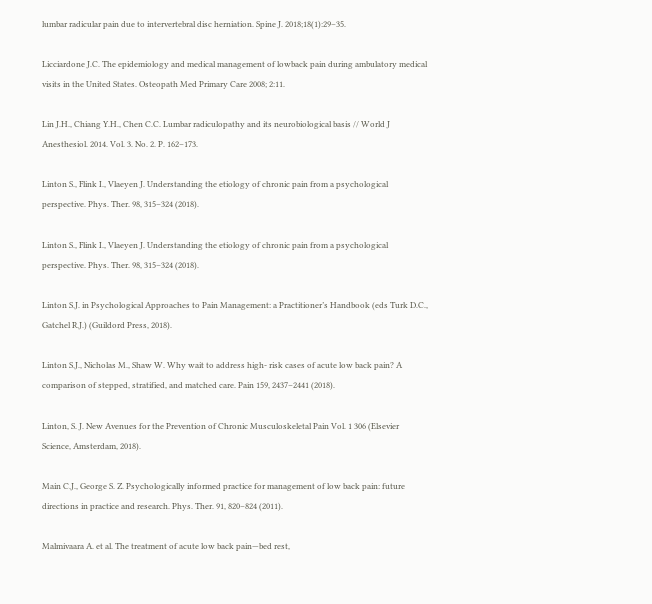lumbar radicular pain due to intervertebral disc herniation. Spine J. 2018;18(1):29–35.

Licciardone J.C. The epidemiology and medical management of lowback pain during ambulatory medical visits in the United States. Osteopath Med Primary Care 2008; 2:11.

Lin J.H., Chiang Y.H., Chen C.C. Lumbar radiculopathy and its neurobiological basis // World J Anesthesiol. 2014. Vol. 3. No. 2. P. 162–173.

Linton S., Flink I., Vlaeyen J. Understanding the etiology of chronic pain from a psychological perspective. Phys. Ther. 98, 315–324 (2018).

Linton S., Flink I., Vlaeyen J. Understanding the etiology of chronic pain from a psychological perspective. Phys. Ther. 98, 315–324 (2018).

Linton S.J. in Psychological Approaches to Pain Management: a Practitioner’s Handbook (eds Turk D.C., Gatchel R.J.) (Guildord Press, 2018).

Linton S.J., Nicholas M., Shaw W. Why wait to address high- risk cases of acute low back pain? A comparison of stepped, stratified, and matched care. Pain 159, 2437–2441 (2018).

Linton, S. J. New Avenues for the Prevention of Chronic Musculoskeletal Pain Vol. 1 306 (Elsevier Science, Amsterdam, 2018).

Main C.J., George S. Z. Psychologically informed practice for management of low back pain: future directions in practice and research. Phys. Ther. 91, 820–824 (2011).

Malmivaara A. et al. The treatment of acute low back pain—bed rest,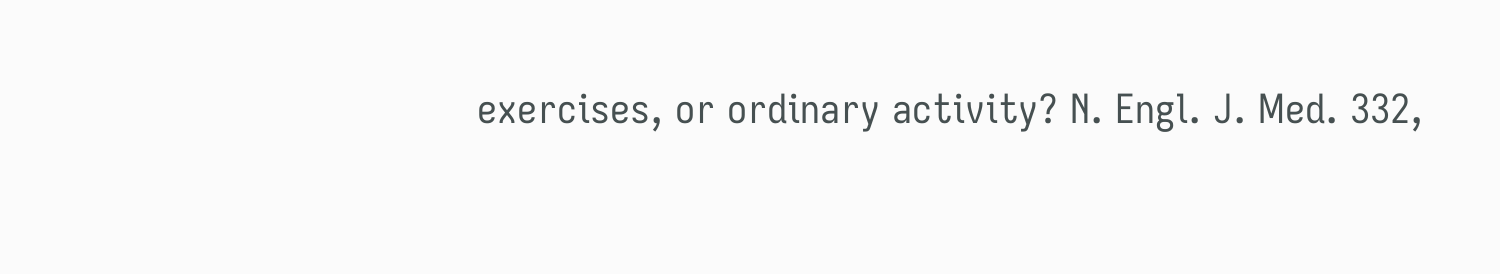exercises, or ordinary activity? N. Engl. J. Med. 332,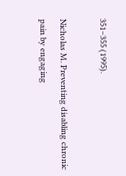351–355 (1995).

Nicholas M. Preventing disabling chronic pain by engaging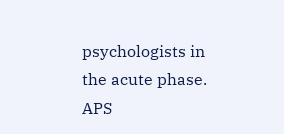psychologists in the acute phase. APS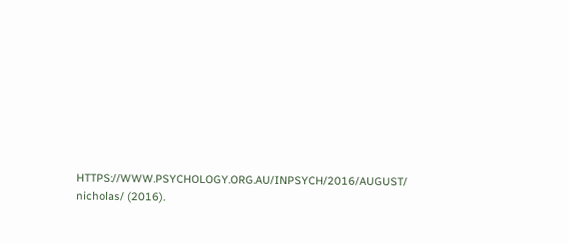HTTPS://WWW.PSYCHOLOGY.ORG.AU/INPSYCH/2016/AUGUST/ nicholas/ (2016).